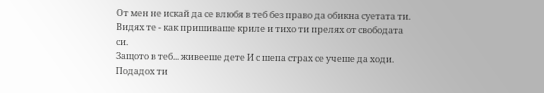От мен не искай да се влюбя в теб без право да обикна суетата ти. Видях те - как пришиваше криле и тихо ти прелях от свободата си.
Защото в теб... живееше дете И с шепа страх се учеше да ходи. Подадох ти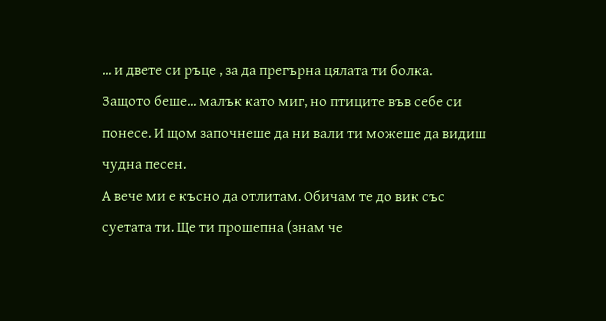... и двете си ръце , за да прегърна цялата ти болка.
Защото беше... малък като миг, но птиците във себе си понесе. И щом започнеше да ни вали ти можеше да видиш чудна песен.
А вече ми е късно да отлитам. Обичам те до вик със суетата ти. Ще ти прошепна (знам че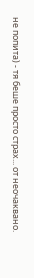не попита) - тя беше просто страх... от неочаквано.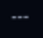---